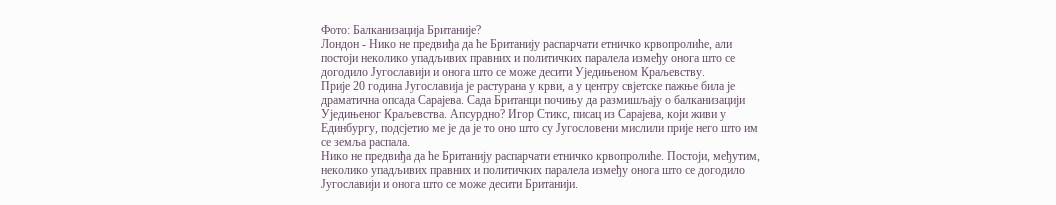Фото: Балканизација Британије?
Лондон - Нико не предвиђа да ће Британију распарчати етничко крвопролиће, али постоји неколико упадљивих правних и политичких паралела између онога што се догодило Југославији и онога што се може десити Уједињеном Краљевству.
Прије 20 година Југославија је растурана у крви, а у центру свјетске пажње била је драматична опсада Сарајева. Сада Британци почињу да размишљају о балканизацији Уједињеног Краљевства. Апсурдно? Игор Стикс, писац из Сарајева, који живи у Единбургу, подсјетио ме је да је то оно што су Југословени мислили прије него што им се земља распала.
Нико не предвиђа да ће Британију распарчати етничко крвопролиће. Постоји, међутим, неколико упадљивих правних и политичких паралела између онога што се догодило Југославији и онога што се може десити Британији.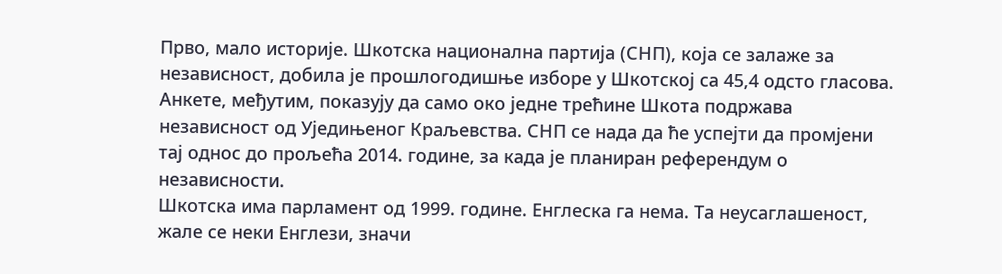Прво, мало историје. Шкотска национална партија (СНП), која се залаже за независност, добила је прошлогодишње изборе у Шкотској са 45,4 одсто гласова. Анкете, међутим, показују да само око једне трећине Шкота подржава независност од Уједињеног Краљевства. СНП се нада да ће успејти да промјени тај однос до прољећа 2014. године, за када је планиран референдум о независности.
Шкотска има парламент од 1999. године. Енглеска га нема. Та неусаглашеност, жале се неки Енглези, значи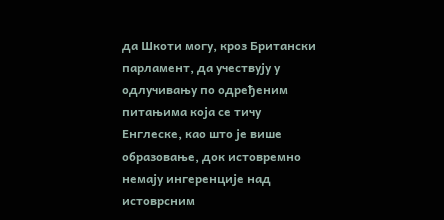да Шкоти могу, кроз Британски парламент, да учествују у одлучивању по одређеним питањима која се тичу Енглеске, као што је више образовање, док истовремно немају ингеренције над истоврсним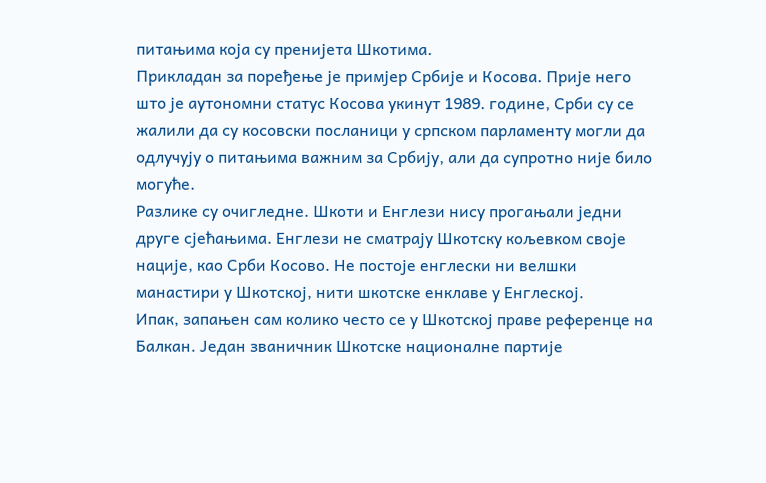питањима која су пренијета Шкотима.
Прикладан за поређење је примјер Србије и Косова. Прије него што је аутономни статус Косова укинут 1989. године, Срби су се жалили да су косовски посланици у српском парламенту могли да одлучују о питањима важним за Србију, али да супротно није било могуће.
Разлике су очигледне. Шкоти и Енглези нису прогањали једни друге сјећањима. Енглези не сматрају Шкотску кољевком своје нације, као Срби Косово. Не постоје енглески ни велшки манастири у Шкотској, нити шкотске енклаве у Енглеској.
Ипак, запањен сам колико често се у Шкотској праве референце на Балкан. Један званичник Шкотске националне партије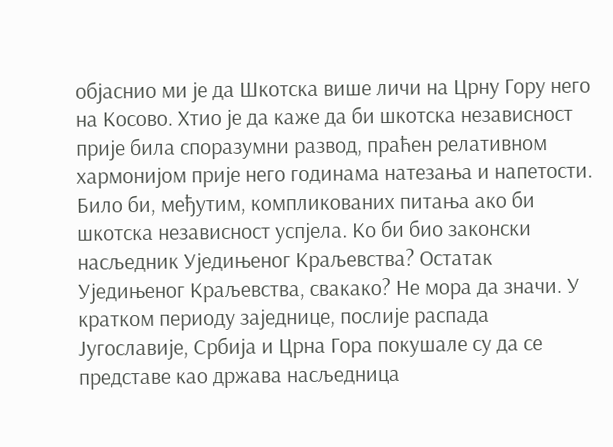објаснио ми је да Шкотска више личи на Црну Гору него на Косово. Хтио је да каже да би шкотска независност прије била споразумни развод, праћен релативном хармонијом прије него годинама натезања и напетости.
Било би, међутим, компликованих питања ако би шкотска независност успјела. Ко би био законски насљедник Уједињеног Краљевства? Остатак Уједињеног Краљевства, свакако? Не мора да значи. У кратком периоду заједнице, послије распада Југославије, Србија и Црна Гора покушале су да се представе као држава насљедница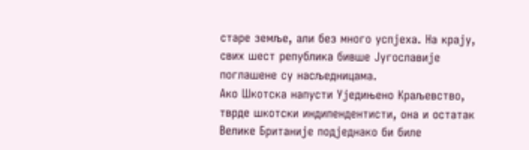старе земље, али без много успјеха. На крају, свих шест република бивше Југославије поглашене су насљедницама.
Ако Шкотска напусти Уједињено Краљевство, тврде шкотски индипендентисти, она и остатак Велике Британије подједнако би биле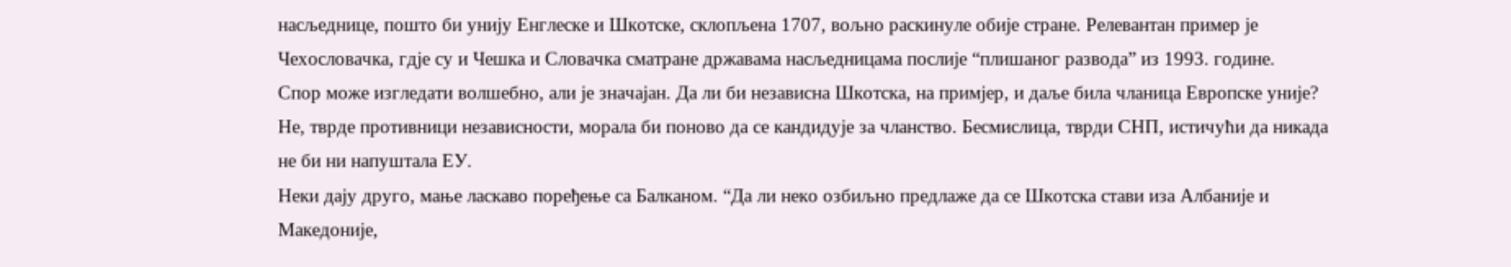насљеднице, пошто би унију Енглеске и Шкотске, склопљена 1707, вољно раскинуле обије стране. Релевантан пример је Чехословачка, гдје су и Чешка и Словачка сматране државама насљедницама послије “плишаног развода” из 1993. године.
Спор може изгледати волшебно, али је значајан. Да ли би независна Шкотска, на примјер, и даље била чланица Европске уније? Не, тврде противници независности, морала би поново да се кандидује за чланство. Бесмислица, тврди СНП, истичући да никада не би ни напуштала ЕУ.
Неки дају друго, мање ласкаво поређење са Балканом. “Да ли неко озбиљно предлаже да се Шкотска стави иза Албаније и Македоније,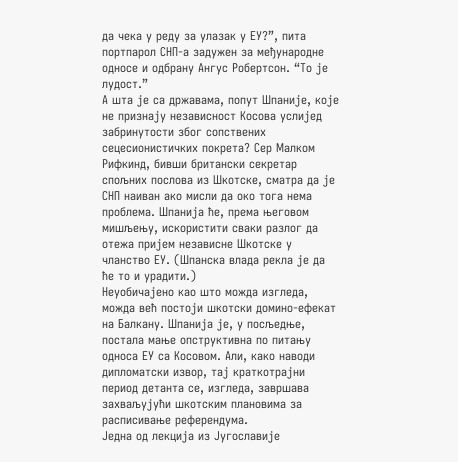да чека у реду за улазак у ЕУ?”, пита портпарол СНП-а задужен за међународне односе и одбрану Ангус Робертсон. “То је лудост.”
А шта је са државама, попут Шпаније, које не признају независност Косова услијед забринутости због сопствених сецесионистичких покрета? Сер Малком Рифкинд, бивши британски секретар спољних послова из Шкотске, сматра да је СНП наиван ако мисли да око тога нема проблема. Шпанија ће, према његовом мишљењу, искористити сваки разлог да отежа пријем независне Шкотске у чланство ЕУ. (Шпанска влада рекла је да ће то и урадити.)
Неуобичајено као што можда изгледа, можда већ постоји шкотски домино-ефекат на Балкану. Шпанија је, у посљедње, постала мање опструктивна по питању односа ЕУ са Косовом. Али, како наводи дипломатски извор, тај краткотрајни период детанта се, изгледа, завршава захваљујући шкотским плановима за расписивање референдума.
Једна од лекција из Југославије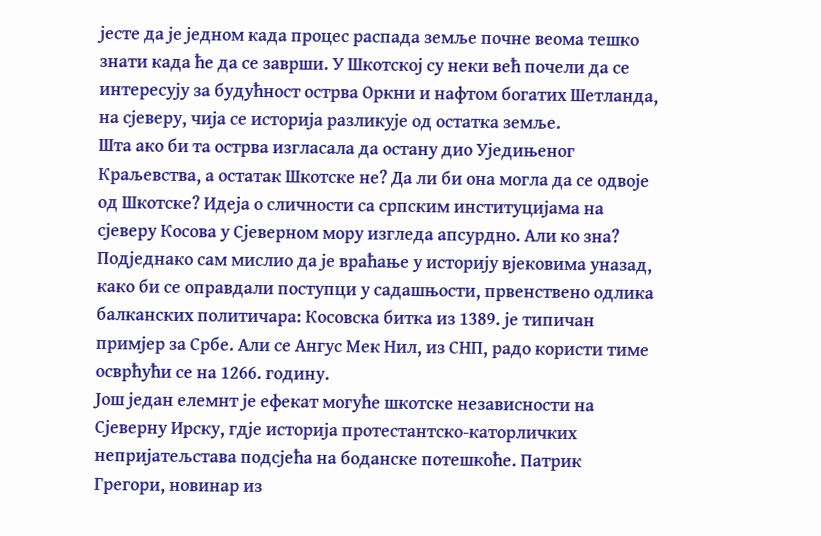јесте да је једном када процес распада земље почне веома тешко знати када ће да се заврши. У Шкотској су неки већ почели да се интересују за будућност острва Оркни и нафтом богатих Шетланда, на сјеверу, чија се историја разликује од остатка земље.
Шта ако би та острва изгласала да остану дио Уједињеног Краљевства, а остатак Шкотске не? Да ли би она могла да се одвоје од Шкотске? Идеја о сличности са српским институцијама на сјеверу Косова у Сјеверном мору изгледа апсурдно. Али ко зна?
Подједнако сам мислио да је враћање у историју вјековима уназад, како би се оправдали поступци у садашњости, првенствено одлика балканских политичара: Косовска битка из 1389. је типичан примјер за Србе. Али се Ангус Мек Нил, из СНП, радо користи тиме осврћући се на 1266. годину.
Још један елемнт је ефекат могуће шкотске независности на Сјеверну Ирску, гдје историја протестантско-каторличких непријатељстава подсјећа на боданске потешкоће. Патрик Грегори, новинар из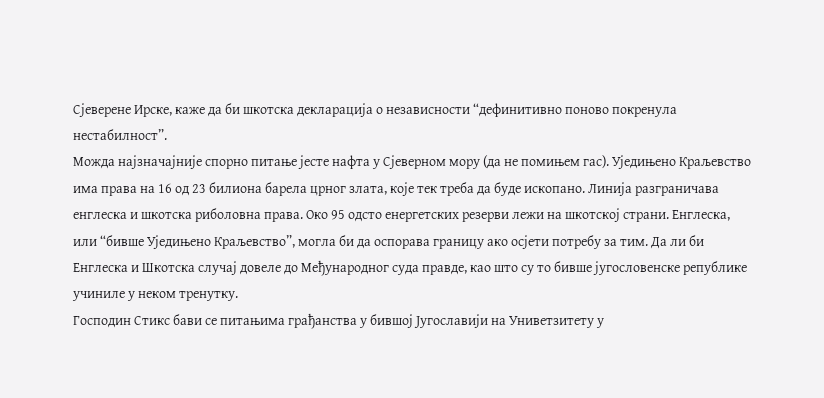Сјеверене Ирске, каже да би шкотска декларација о независности “дефинитивно поново покренула нестабилност”.
Можда најзначајније спорно питање јесте нафта у Сјеверном мору (да не помињем гас). Уједињено Краљевство има права на 16 од 23 билиона барела црног злата, које тек треба да буде ископано. Линија разграничава енглеска и шкотска риболовна права. Око 95 одсто енергетских резерви лежи на шкотској страни. Енглеска, или “бивше Уједињено Краљевство”, могла би да оспорава границу ако осјети потребу за тим. Да ли би Енглеска и Шкотска случај довеле до Међународног суда правде, као што су то бивше југословенске републике учиниле у неком тренутку.
Господин Стикс бави се питањима грађанства у бившој Југославији на Униветзитету у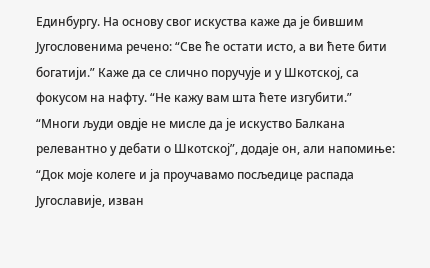Единбургу. На основу свог искуства каже да је бившим Југословенима речено: “Све ће остати исто, а ви ћете бити богатији.” Каже да се слично поручује и у Шкотској, са фокусом на нафту. “Не кажу вам шта ћете изгубити.”
“Многи људи овдје не мисле да је искуство Балкана релевантно у дебати о Шкотској”, додаје он, али напомиње: “Док моје колеге и ја проучавамо посљедице распада Југославије, изван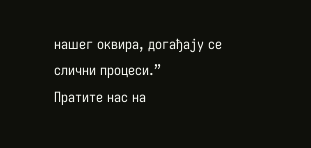нашег оквира, догађају се слични процеси.”
Пратите нас на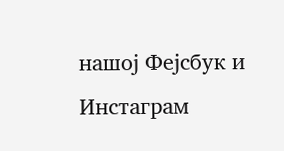нашој Фејсбук и Инстаграм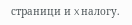страници и X налогу.